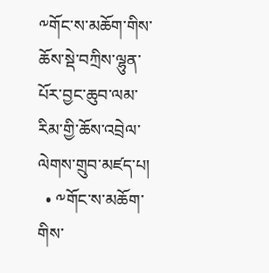༸གོང་ས་མཆོག་གིས་ཆོས་སྡེ་བཀྲིས་ལྷུན་པོར་བྱང་ཆུབ་ལམ་རིམ་གྱི་ཆོས་འབྲེལ་ལེགས་གྲུབ་མཛད་པ།
  • ༸གོང་ས་མཆོག་གིས་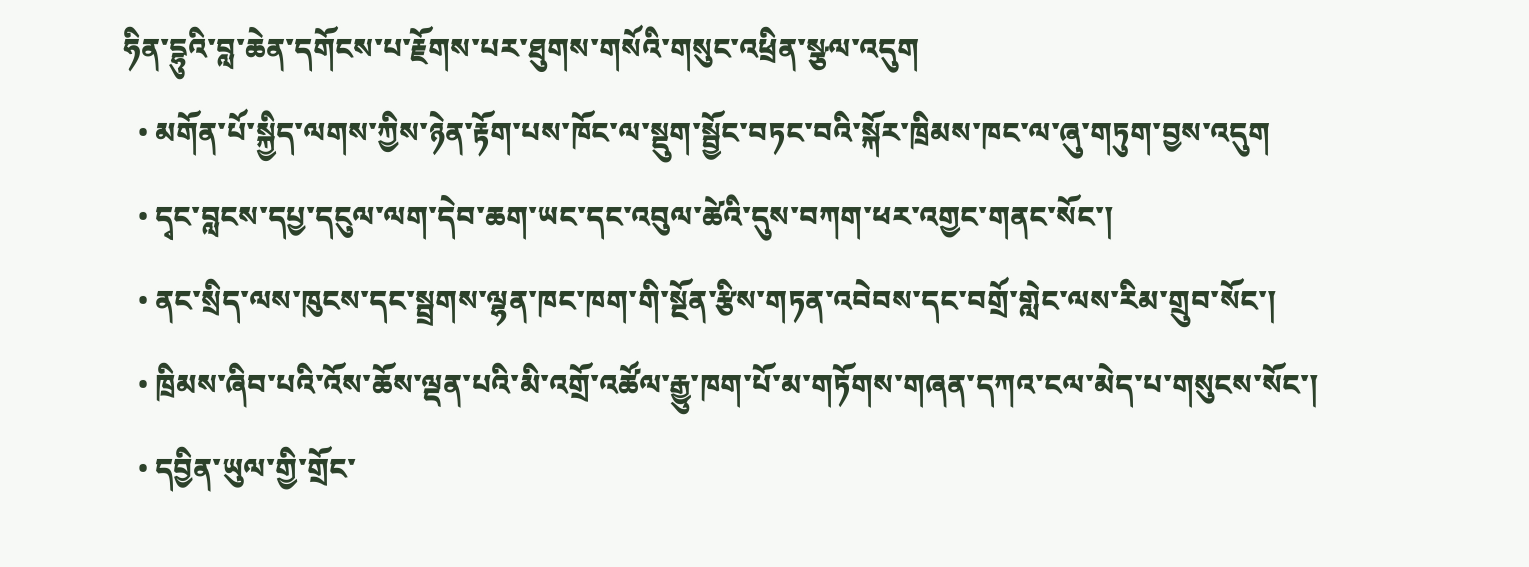ཧིན་དྷུའི་བླ་ཆེན་དགོངས་པ་རྗོགས་པར་ཐུགས་གསོའི་གསུང་འཕྲིན་སྩལ་འདུག
  • མགོན་པོ་སྐྱིད་ལགས་ཀྱིས་ཉེན་རྟོག་པས་ཁོང་ལ་སྡུག་སྦྱོང་བཏང་བའི་སྐོར་ཁྲིམས་ཁང་ལ་ཞུ་གཏུག་བྱས་འདུག
  • དྭང་བླངས་དཔྱ་དངུལ་ལག་དེབ་ཆག་ཡང་དང་འབུལ་ཚེའི་དུས་བཀག་ཕར་འགྱང་གནང་སོང་།
  • ནང་སྲིད་ལས་ཁུངས་དང་སྦྲགས་ལྷན་ཁང་ཁག་གི་སྔོན་རྩིས་གཏན་འབེབས་དང་བགྲོ་གླེང་ལས་རིམ་གྲུབ་སོང་།
  • ཁྲིམས་ཞིབ་པའི་འོས་ཆོས་ལྡན་པའི་མི་འགྲོ་འཚོལ་རྒྱུ་ཁག་པོ་མ་གཏོགས་གཞན་དཀའ་ངལ་མེད་པ་གསུངས་སོང་།
  • དབྱིན་ཡུལ་གྱི་གྲོང་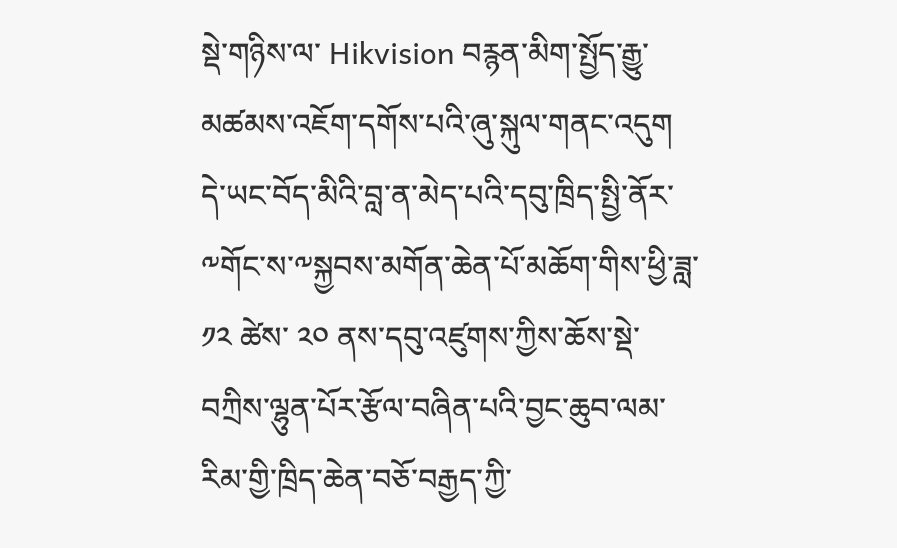སྡེ་གཉིས་ལ་ Hikvision བརྙན་མིག་སྤྱོད་རྒྱུ་མཚམས་འཇོག་དགོས་པའི་ཞུ་སྐུལ་གནང་འདུག
དེ་ཡང་བོད་མིའི་བླ་ན་མེད་པའི་དབུ་ཁྲིད་སྤྱི་ནོར་༸གོང་ས་༸སྐྱབས་མགོན་ཆེན་པོ་མཆོག་གིས་ཕྱི་ཟླ་ ༡༢ ཚེས་ ༢༠ ནས་དབུ་འཛུགས་ཀྱིས་ཆོས་སྡེ་བཀྲིས་ལྷུན་པོར་རྩོལ་བཞིན་པའི་བྱང་ཆུབ་ལམ་རིམ་གྱི་ཁྲིད་ཆེན་བཅོ་བརྒྱད་ཀྱི་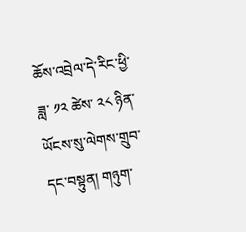ཆོས་འབྲེལ་དེ་རིང་ཕྱི་ཟླ་ ༡༢ ཚེས་ ༢༨ ཉིན་ཡོངས་སུ་ལེགས་གྲུབ་དང་བསྟུན། གཉུག་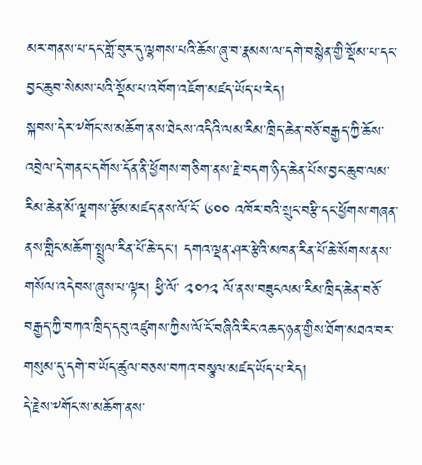མར་གནས་པ་དང་གློ་བུར་དུ་ལྷགས་པའི་ཆོས་ཞུ་བ་རྣམས་ལ་དགེ་བསྙེན་གྱི་སྡོམ་པ་དང་བྱང་ཆུབ་སེམས་པའི་སྡོམ་པ་འབོག་འཇོག་མཛད་ཡོད་པ་རེད།
སྐབས་དེར་༸གོང་ས་མཆོག་ནས་ཐེངས་འདིའི་ལམ་རིམ་ཁྲིད་ཆེན་བཅོ་བརྒྱད་ཀྱི་ཆོས་འབྲེལ་དེ་གནང་དགོས་དོན་ནི་ཕྱོགས་གཅིག་ནས་རྗེ་བདག་ཉིད་ཆེན་པོས་བྱང་ཆུབ་ལམ་རིམ་ཆེན་མོ་ལྗགས་རྩོམ་མཛད་ནས་ལོ་ངོ་ ༦༠༠ འཁོར་བའི་སྲུང་བརྩི་དང་ཕྱོགས་གཞན་ནས་གླིང་མཆོག་སྤྲུལ་རིན་པོ་ཆེ་དང་། དགའ་ལྡན་ཤར་རྩེའི་མཁན་རིན་པོ་ཆེ་སོགས་ནས་གསོལ་འདེབས་ཞུས་པ་ལྟར། ཕྱི་ལོ་ ༢༠༡༢ ལོ་ནས་བཟུངལམ་རིམ་ཁྲིད་ཆེན་བཅོ་བརྒྱད་ཀྱི་བཀའ་ཁྲིད་དབུ་འཛུགས་ཀྱིས་ལོ་ངོ་བཞིའི་རིང་འཆད་ཉན་གྱིས་ཐོག་མཐའ་བར་གསུམ་དུ་དགེ་བ་ཡོད་ཚུལ་བཅས་བཀའ་བསྩལ་མཛད་ཡོད་པ་རེད།
དེ་རྗེས་༸གོང་ས་མཆོག་ནས་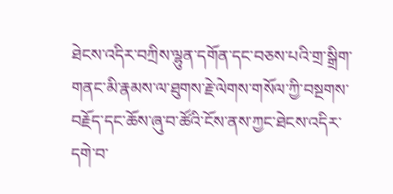ཐེངས་འདིར་བཀྲིས་ལྷུན་དགོན་དང་བཅས་པའི་གྲ་སྒྲིག་གནང་མི་རྣམས་ལ་ཐུགས་རྗེ་ལེགས་གསོལ་ཀྱི་བསྔགས་བརྗོད་དང་ཆོས་ཞུ་བ་ཚོའི་ངོས་ནས་ཀྱང་ཐེངས་འདིར་དགེ་བ་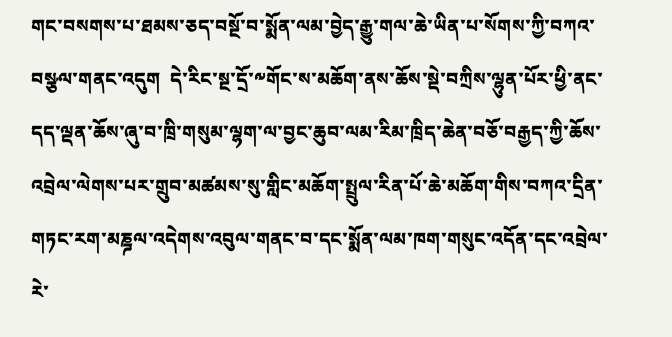གང་བསགས་པ་ཐམས་ཅད་བསྔོ་བ་སྨོན་ལམ་བྱེད་རྒྱུ་གལ་ཆེ་ཡིན་པ་སོགས་ཀྱི་བཀའ་བསྩལ་གནང་འདུག  དེ་རིང་སྔ་དྲོ་༸གོང་ས་མཆོག་ནས་ཆོས་སྡེ་བཀྲིས་ལྷུན་པོར་ཕྱི་ནང་དད་ལྡན་ཆོས་ཞུ་བ་ཁྲི་གསུམ་ལྷག་ལ་བྱང་ཆུབ་ལམ་རིམ་ཁྲིད་ཆེན་བཅོ་བརྒྱད་ཀྱི་ཆོས་འབྲེལ་ལེགས་པར་གྲུབ་མཚམས་སུ་གླིང་མཆོག་སྤྲུལ་རིན་པོ་ཆེ་མཆོག་གིས་བཀའ་དྲིན་གཏང་རག་མཎྜལ་འདེགས་འབུལ་གནང་བ་དང་སྨོན་ལམ་ཁག་གསུང་འདོན་དང་འབྲེལ་རེ་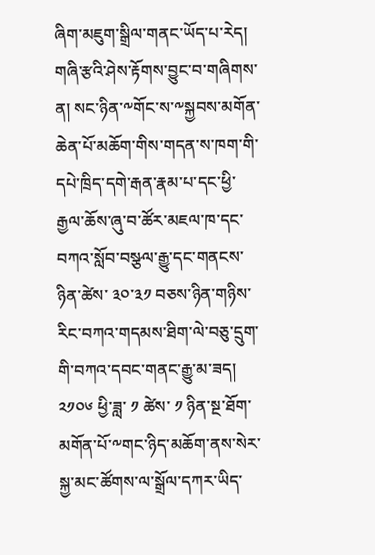ཞིག་མཇུག་སྒྲིལ་གནང་ཡོད་པ་རེད།
གཞི་རྩའི་ཤེས་རྟོགས་བྱུང་བ་གཞིགས་ན། སང་ཉིན་༸གོང་ས་༸སྐྱབས་མགོན་ཆེན་པོ་མཆོག་གིས་གདན་ས་ཁག་གི་དཔེ་ཁྲིད་དགེ་རྒན་རྣམ་པ་དང་ཕྱི་རྒྱལ་ཆོས་ཞུ་བ་ཚོར་མཇལ་ཁ་དང་བཀའ་སློབ་བསྩལ་རྒྱུ་དང་གནངས་ཉིན་ཚེས་ ༣༠་༣༡ བཅས་ཉིན་གཉིས་རིང་བཀའ་གདམས་ཐིག་ལེ་བཅུ་དྲུག་གི་བཀའ་དབང་གནང་རྒྱུ་མ་ཟད།  ༢༡༠༦ ཕྱི་ཟླ་ ༡ ཚེས་ ༡ ཉིན་སྔ་ཐོག་མགོན་པོ་༸གང་ཉིད་མཆོག་ནས་སེར་སྐྱ་མང་ཚོགས་ལ་སྒྲོལ་དཀར་ཡིད་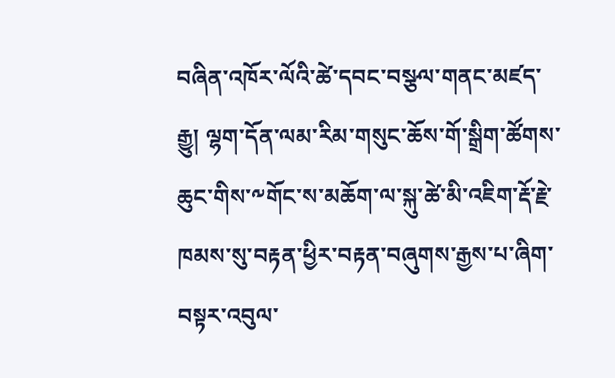བཞིན་འཁོར་ལོའི་ཚེ་དབང་བསྩལ་གནང་མཛད་རྒྱུ། ལྷག་དོན་ལམ་རིམ་གསུང་ཆོས་གོ་སྒྲིག་ཚོགས་ཆུང་གིས་༸གོང་ས་མཆོག་ལ་སྐུ་ཚེ་མི་འཇིག་རྡོ་རྗེ་ཁམས་སུ་བརྟན་ཕྱིར་བརྟན་བཞུགས་རྒྱས་པ་ཞིག་བསྟར་འབུལ་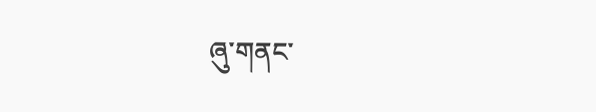ཞུ་གནང་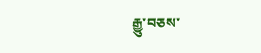རྒྱུ་བཅས་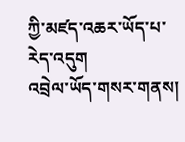ཀྱི་མཛད་འཆར་ཡོད་པ་རེད་འདུག
འབྲེལ་ཡོད་གསར་གནས།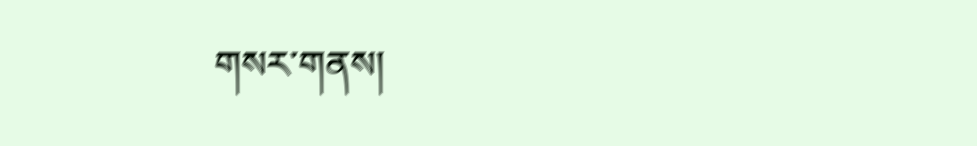གསར་གནས།